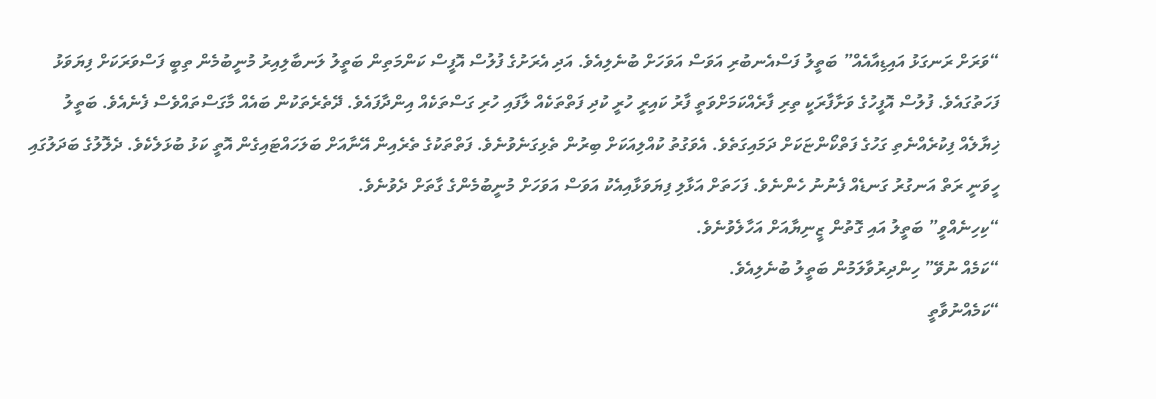“ވަރަށް ރަނގަޅު އައިޑިއާއެއް” ބަތީލު ފަސްއެނބުރި އަވަސް އަވަހަށް ބުނެލިއެވެ. އަދި އެރަށުގެ ފުލުސް އޮފީސް ކަންމަތިން ބަތީލު ލަނބާލިއިރު މުނީބުމެން ތިބީ ފަސްވަރަކަށް ފިޔަވަޅު ފަހަތުގައެވެ. ފުލުސް އޮފީހުގެ ވަށާފާރަކީ ތިރި ފާރެއްކަމަށްވަތީ ފާރު ކައިރީ ހުރީ ކުދި ފަތްތަކެއް ލާފައި ހުރި ގަސްތަކެއް އިންދާފައެވެ. ދޭތެރެތަކުން ބައެއް މާގަސްތައްވެސް ފެނެއެވެ. ބަތީލު ޚިޔާލެއް ފިކުރެއްނެތި ގަހުގެ ފަތްކޯންޏަކަށް ދަމައިގަތެވެ. އެވަގުތު ކުއްލިއަކަށް ބިރުން ތެޅިގަނެވުނެވެ. ފަތްތަކުގެ ތެރެއިން އޭނާއަށް ބަލަހައްޓައިގެން އޮތީ ކަޅު ބުޅަލެކެވެ. ދެލޮލުގެ ބަދަލުގައި ހީވަނީ ރަތް އަނގުރު ގަނޑެއް ފެނުނު ހެންނެވެ. ފަހަތަށް އަޅާލި ފިޔަވަޅާއިއެކު އަވަސް އަވަހަށް މުނީބުމެންގެ ގާތަށް ދެވުނެވެ.
“ކިހިނެއްވީ” ބަތީލު އައި ގޮތުން ޒީނިޔާއަށް އަހާލެވުނެވެ.
“ކަމެއް ނުވޭ” ހިންދިރުވާލަމުން ބަތީލު ބުނެލިއެވެ.
“ކަމެއްނުވާތީ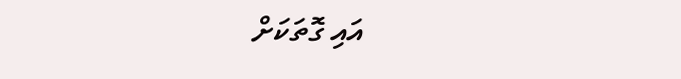އައި ގޮތަކަށް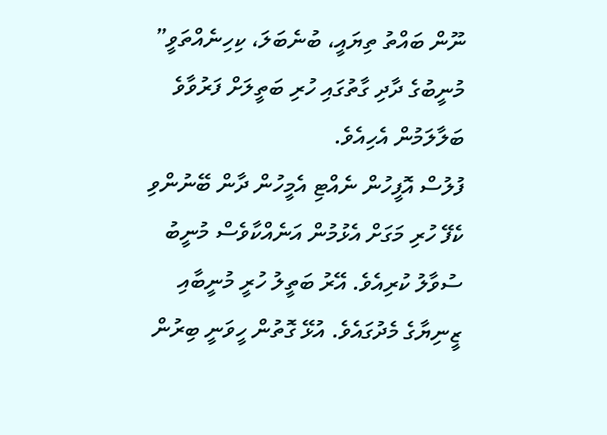ނޫން ބައްތު ތިޔައީ، ބުނެބަލަ، ކިހިނެއްތަވީ” މުނީބުގެ ދާދި ގާތުގައި ހުރި ބަތީލަށް ފަރުވާވެ ބަލާލަމުން އެހިއެވެ.
ފުލުސް އޮފީހުން ނެއްޓި އެމީހުން ދާން ބޭނުންވި ކެފޭ ހުރި މަގަށް އެޅުމުން އަނެއްކާވެސް މުނީބު ސުވާލު ކުރިއެވެ. އޭރު ބަތީލު ހުރީ މުނީބާއި ޒީނިޔާގެ މެދުގައެވެ. އުޅޭ ގޮތުން ހީވަނީ ބިރުން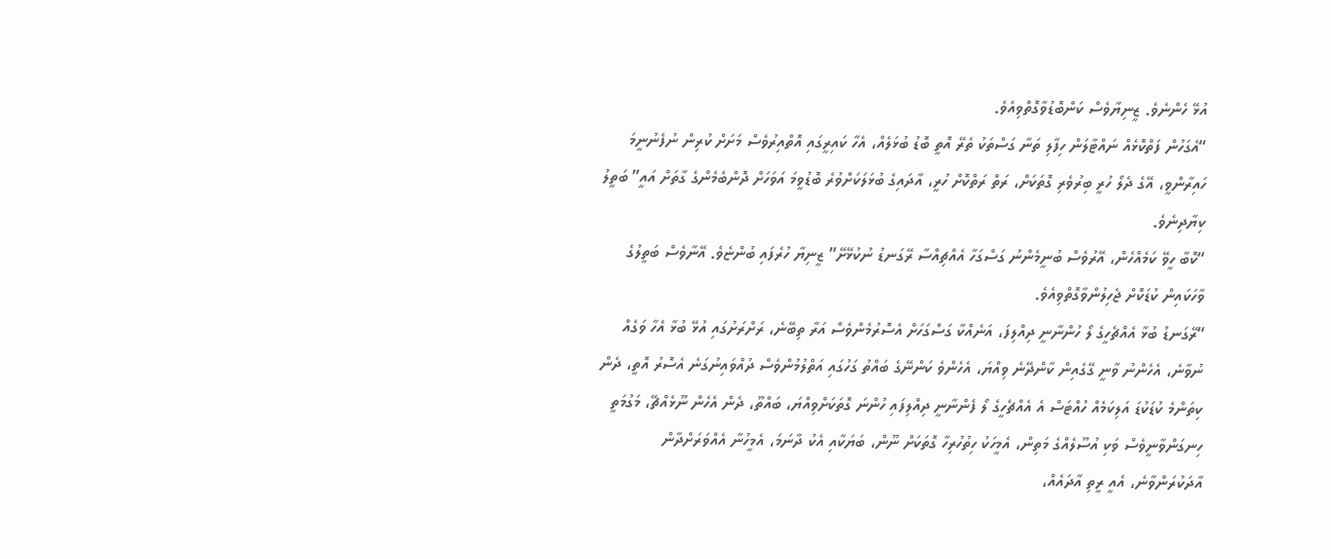އުޅޭ ހެންނެވެ. ޒީނިޔާވެސް ކަންބޮޑުވާގޮތްވިއެވެ.
“އެގަހުން ފަތްކޮޅެއް ނައްޓާލަން ހިފާލި ތަނާ ގަސްތަކު ތެރޭ އޮތީ ބޮޑު ބުޅަލެއް، އެހާ ކައިރީގައި އޮތްއިރުވެސް މަށަށް ކުރިން ނުފެނުނީމަ ހައިރާންވީ، އޭގެ ދެލޯ ހުރީ ބިރުވެރި ގޮތަކަށް، ރަތް ރަތްކޮށް ހުރީ، އާދައިގެ ބުޅަލަކަށްވުރެ ބޮޑުވީމަ އަވަހަށް ދޮންބެމެންގެ ގާތަށް އައީ” ބަތީލު ކިޔާދިނެވެ.
“ކޮބާ ހީވޭ ކަމެއްހެން، އޭރުވެސް ބުނީމެންނު ގަސްގަހާ އެއްޗިއްސާ ރޭގަނޑު ނުކުޅޭށޭ” ޒީނިޔާ ހުރެފައި ބުންޏެވެ. އޭނާވެސް ބަތީލުގެ ވާހަކައިން ކުޑަކޮށް ޖެހިލުންވާގޮތްވިއެވެ.
“ރޭގަނޑު ބުޅާ އެއްޗެހީގެ ލޯ ހުންނާނީ ދިއްލިފަ، އަނެއްކާ ގަސްގަހަށް އެސޮރުމެންވެސް އަރާ ތިބޭނެ، ރަށްރަށުގައި އުޅޭ ބުޅާ އެހާ ވަގެއް ނުވާނެ، އެހެންނު ވާނީ ގޭގެއިން ކާންދޭނެ ވިއްޔަ، އެހެންވެ ކަންނޭގެ ބައްތު ގަހުގައި އަތްލުމުންވެސް ދުއްވައިނުގަނެ އެސޮރު އޮތީ، ދެން ކިތަންމެ ކުޑަކުޑަ އަލިކަމެއް ހުއްޓަސް އެ އެއްޗެހީގެ ލޯ ފެންނާނީ ދިއްލިފައި ހުންނަ ގޮތަކަށްވިއްޔަ، ބައްތޫ، ދެން އެހެން ނޫޅެއްޗޭ، މަގުމަތީ ހިނގަންވާނީވެސް ވަކި އުސޫލެއްގެ މަތިން، އެމީހަކު ހިތުހުރިހާ ގޮތަކަށް ނޫން، ބަޔަކާއި އެކު ދާނަމަ، އެމީހުނާ އެއްވަރަށްދާން އާދަކުރަންވާނެ، އެއީ ރީތި އާދައެއް،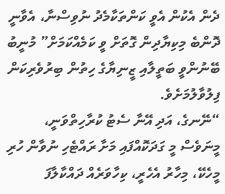ދެން އެކުން އެވީ ކަންތަކާމެދު ނުވިސްނާ، އެވާނީ ދޮންބެ މިކިޔާދިން ގޮތަށް ވީ ކަމެއްކަމަށް” މުނީބު ބޭނުންވީ ބަތީލާއި ޒީނިޔާގެ ހިތުން ބިރުވެރިކަން ފިލުވާލުމަށެވެ.
“ނޭނގެ، އަދި އޭނާ ސެޓު ކުރާހިތްވަނީ، މީނަވެސް މީ ގަދަކޮއްފައި މަށާ ރައްޓެހި ނުވާން ހުރި މީހެކޭ، މިހާރު އެހެރީ، ކިހާވަރެއް ދައްކާލާފަ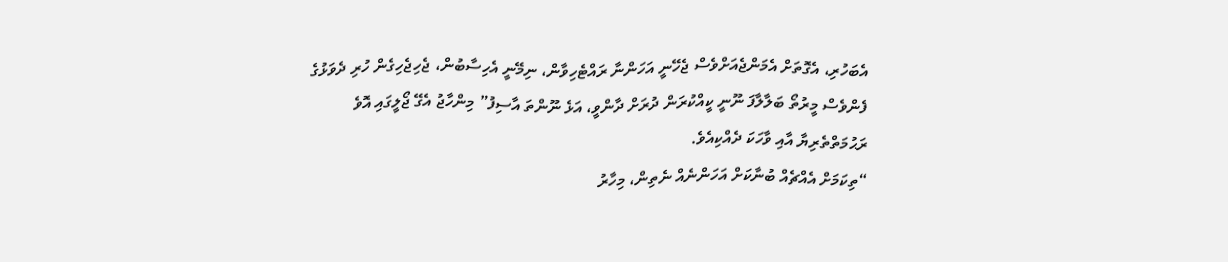އެބަހުރި، އެގޮތަށް އެމަންޖެއަށްވެސް ޖެހޭނީ އަހަންނާ ރައްޓެހިވާން، ނިމޭނީ އެހިސާބުން، ޖެހިޖެހިގެން ހުރި ދެވަޅުގެ ފެންވެސް މީރުތޯ ބަލާލާފަ ނޫނީ ކީއްކުރަން ދުރަށް ދާންވީ، އަޅެ ނޫންތަ އާސިފު” މިންހާޖު އެގޭ ޖޯލީގައި އޮވެ ރަޙުމަތްތެރިޔާ އާއި ވާހަކަ ދެއްކިއެވެ.
“ތިކަމަށް އެއްޗެއް ބުނާކަށް އަހަންނެއް ނެތިން، މިހާރު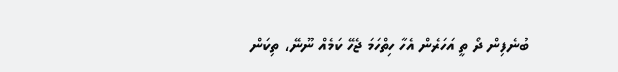ބުނެފިން ދޯ ތީ އަހަރެން އެހާ ހިތްހަމަ ޖެހޭ ކަމެއް ނޫނޭ، ތިކަން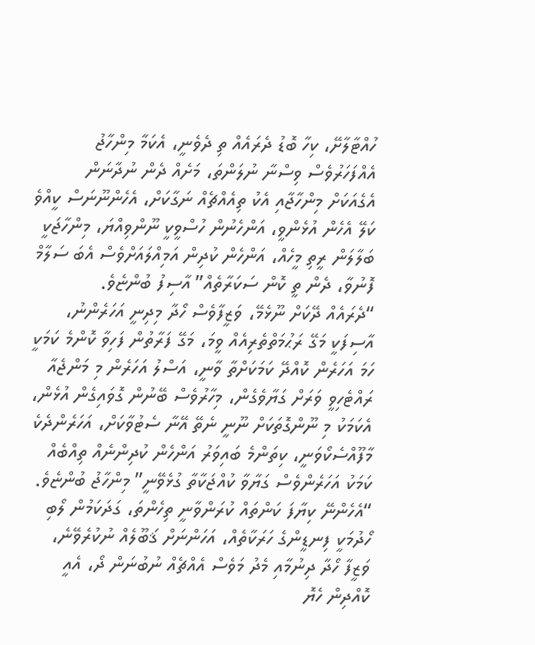ހުއްޓާލާށޭ، ކިހާ ބޮޑު ދެރައެއް ތި ދެވެނީ، އެކަމާ މިންހާޖު އެއްފަހަރުވެސް ވިސްނާ ނުލަންތަ، މަށެއް ދެން ނުދާނަން އެގެއަކަށް މިންހާޖާއި އެކު ތިއެއްޗެއް ނަގާކަށް، އެހެންނޫނަސް ކީއްވެ ކަލޭ އެހެން އުޅެންވީ، އަންހެނުން ހުސްވީކީ ނޫންވިއްޔަ، މިންހާޖަކީ ބަލާލަން ރީތި މީހެއް، އަންހެން ކުދިން އަމިއްލައަށްވެސް އެބަ ސަލާމް ފޮނުވާ، ދެން ތީ ކޮން ސަކަރާތެއް” އާސިފު ބުންޏެވެ.
“ދެރައެއް ދޭކަށް ނޫޅެމޭ، ވަޒީފާވެސް ހޯދާ މިދިނީ އަހަރެންނު، އާސިފަކީ މަގޭ ރަޙުމަތްތެރިއެއް ވީމަ، މަގޭ ފަރާތުން ފަހިވާ ކޮންމެ ކަމަކީ ހަމަ އަހަރެން ކޮއްދޭ ކަމަކަށްތާ ވާނީ، އަސްލު އަހަރެން މި މަންޖެއާ ރައްޓެހިވީ ވަރަށް ގަޔާވެގެން، މިހާރުވެސް ބޭނުން ގޮވައިގެން އުޅެން، އެކަމަކު މި ނޫންގޮތަކަށް ނޫނީ ނެތޭ އޭނާ ސެޓުވާކަށް، އަހަރެންދެކެ މާފޫއްސެކޯވަނީ، ކިތަންމެ ބައިވަރު އަންހެން ކުދިންނެއް ތިއްބެއް ކަމަކު އަހަރެންވެސް ގަޔާވާ ކުއްޖަކާތާ ގުޅެވޭނީ” މިންހާޖު ބުންޏެވެ.
“އެހެންނޭ ކިޔާފަ ކަންތައް ކުރަންވާނީ ތިހެންތަ، ގަދަކަމުން ލޯބި ހޯދުމަކީ ފިނޑީންގެ ހަރަކާތެއް، އަހަންނަށް ޤަބޫލެއް ނުކުރެވޭނެ، ވަޒީފާ ހޯދާ ދިނުމާއި މެދު މަވެސް އެއްޗެއް ނުބުނަން ދޯ، އެއީ ކޮއްދިން ހެޔޮ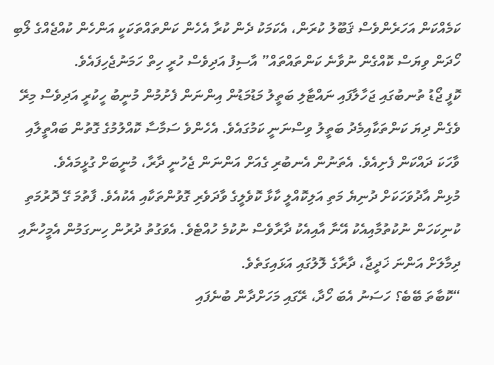ކަމެއްކަން އަހަރެންވެސް ޤަބޫލު ކުރަން، އެކަމަކު ދެން ކުރާ އެހެން ކަންތައްތަކަކީ އަންހެން ކުއްޖެއްގެ ލޯބި ހޯދަން ވިޔަސް ކޮއްގެން ނުވާނެ ކަންތައްތައް” އާސިފު އަދިވެސް ހުރީ ހިތް ހަމަނުޖެހިފައެވެ.
ކޮފީ ޖޯޑު ތުނބުގައި ޖަހާލާފައި ނައްޓާލި ބަތީލު މަޑުމަޑުން އިންނަން ފެށުމުން މުނީބު ހީކުރީ އަދިވެސް މިރޭ ވެގެން ދިޔަ ކަންތަކާއިމެދު ބަތީލު ވިސްނަނީ ކަމުގައެވެ. އެހެންވެ ސަމާސާ ކޮއްލުމުގެ ގޮތުން ބައްތީލާއި ވާހަކަ ދައްކަން ފެށިއެވެ. އެތަނުން އެނބުރި ގެއަށް އަންނަން ޖެހުނީ ދާރާ، މުނީބަށް ގުޅީމައެވެ.
މުޅިން އާދުވަހަކަށް ދުނިޔެ މަތި އަލިކޮއްލީ ކާޅާ ކޮވެލީގެ ވާދަވެރި ގޮވުންތަކާއި އެކުއެވެ. ފާތުމަ ގޭ ދޮރުމަތި ކުނިކަހަން ނުކުތުމާއިއެކު އޭނާ އާއިއެކު ދާރާވެސް ނުކުމެ ހުއްޓެވެ. އެވަގުތު ދުރުން ހިނގަމުން އެމީހުނާއި ދިމާލަށް އަންނަ ޚަދީޖާ، ދާރާގެ ލޮލުގައި އަޅައިގަތެވެ.
“ކޮބާތަ ބޭބެ؟ ހަސަނު އެބަ ހޯދާ، ރޭގައި މަހަށްދާން ބުނެފައި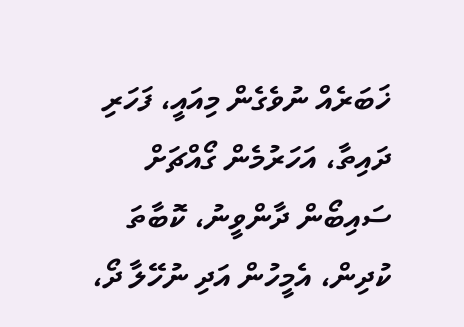ޚަބަރެއް ނުވެގެން މިއައީ، ފަހަރި ދައިތާ، އަހަރުމެން ގޯއްޗަށް ސައިބޯން ދާންވީނު، ކޮބާތަ ކުދިން، އެމީހުން އަދި ނުހޭލާ ދޯ،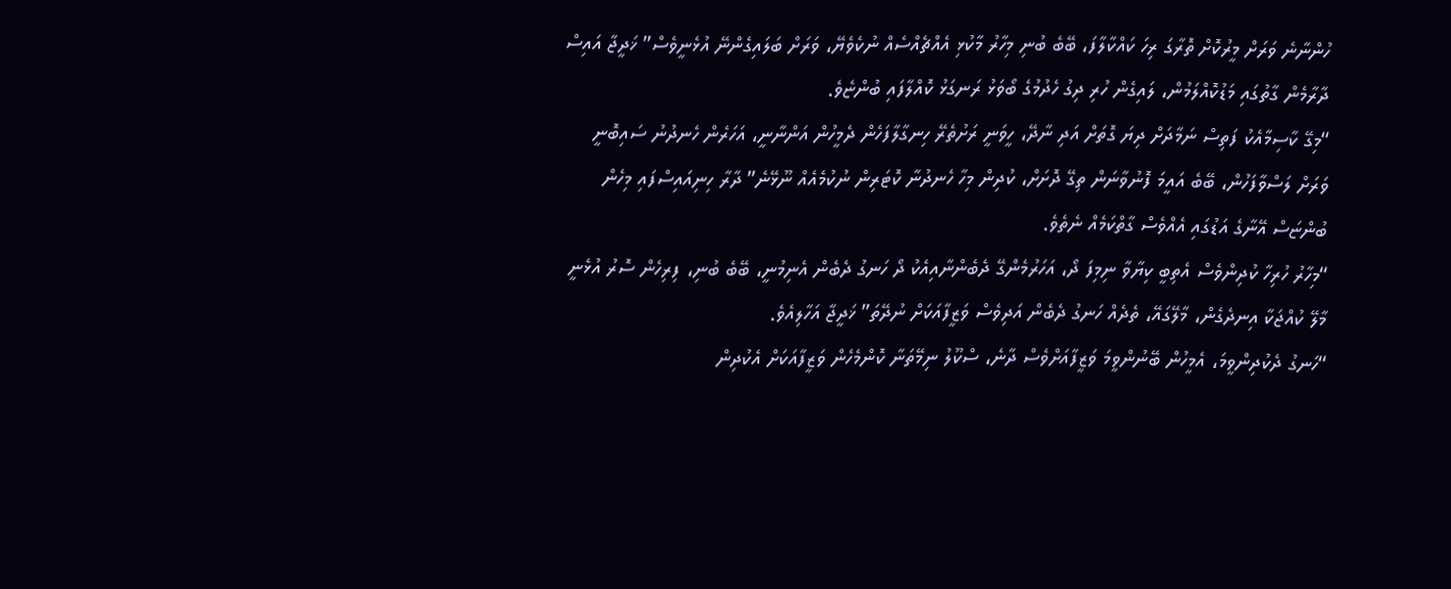ހުންނާނެ ވަރަށް މީރުކޮށް ތޮރާގަ ރިހަ ކައްކާލާފަ، ބޭބެ ބުނި މިހާރު މާކުޅި އެއްޗެއްސެއް ނުކެވެޔޭ، ވަރަށް ބަލައިގެންނޭ އުޅެނީވެސް” ޚަދީޖާ އައިސް ދާރާމެން ގާތުގައި މަޑުކޮއްލަމުން، ލައިގެން ހުރި ދިގު ހެދުމުގެ ބޯވަޅު ރަނގަޅު ކޮއްލާފައި ބުންޏެވެ.
“މިގޭ ކާސިމާއެކު ފަތިސް ނަމާދަށް ދިޔަ ގޮތަށް އަދި ނާދޭ، ހީވަނީ ރަށުތެރޭ ހިނގާލާފަހެން ދެމީހުން އަންނާނީ، އަހަރެން ހެނދުނު ސައިބޮނީ ވަރަށް ލަސްވާފަހުން، ބޭބެ އައީމަ ފޮނުވާނަން ތިގޭ ދޮށަށް، ކުދިން މިހާ ހެނދުނާ ކޮޓަރިން ނުކުމެއެއް ނޫޅޭނެ” ދާރާ ހިނިއައިސްފައި މިހެން ބުންޏަސް އޭނާގެ އަޑުގައި އެއްވެސް ގާތްކަމެއް ނެތެވެ.
“މިހާރު ހުރިހާ ކުދިންވެސް އެތިބީ ކިޔާވާ ނިމިފަ ދޯ، އަހަރުމެންގޭ ދެބެންނާއިއެކު ދޯ ހަނގު ދެބެން އެނިމުނީ، ބޭބެ ބުނި، ފިރިހެން ސޮރު އުޅެނީ މާލޭ ކުއްޖަކާ އިނދެގެން، މާލޭގައޭ، ތެދެއް ހަނގު ދެބެން އަދިވެސް ވަޒީފާއަކަށް ނުދޭތަ” ޚަދީޖާ އަހާލިއެވެ.
“ހަނގު ދެކުދިންވީމަ، އެމީހުން ބޭނުންވީމަ ވަޒީފާއަށްވެސް ދާނެ، ސްކޫލު ނިމޭތަނާ ކޮންމެހެން ވަޒީފާއަކަށް އެކުދިން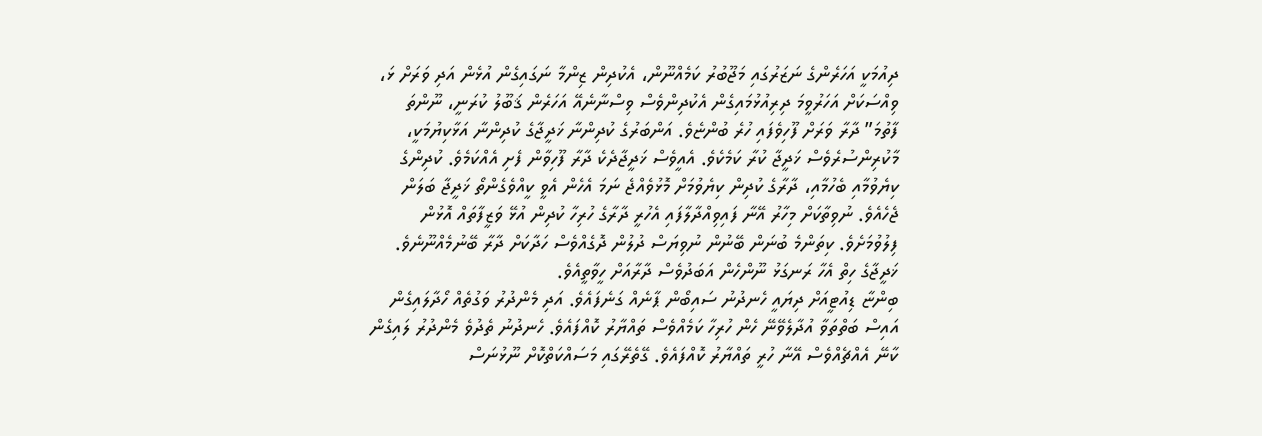ދިއުމަކީ އަހަރެންގެ ނަޒަރުގައި މަޖޫބުރު ކަމެއްނޫން، އެކުދިން ޒިންމާ ނަގައިގެން އުޅެން އަދި ވަރަށް ޅަ، ވިއްސަކަށް އަހަރުވީމަ ދިރިއުޅުމައިގެން އެކުދިންވެސް ވިސްނާނެއޭ އަހަރެން ޤަބޫލު ކުރަނީ، ނޫންތަ ފާތުމަ” ދާރާ ވަރަށް ފޫހިވެފައި ހުރެ ބުންޏެވެ. އަންބަރުގެ ކުދިންނާ ޚަދީޖާގެ ކުދިންނާ އަޅާކިޔުމަކީ، މާކުރިންސުރެވެސް ޚަދީޖާ ކުރާ ކަމެކެވެ. އެއީވެސް ޚަދީޖާދެކެ ދާރާ ފޫހިވާން ފެށި އެއްކަމެވެ. ކުދިންގެ ކިޔެވުމާއި ބެހުމާއި، ދާރާގެ ކުދިން ކިޔެވުމަށް މޮޅުވެއްޖެ ނަމަ އެހެން އެވީ ކީއްވެގެންތޯ ޚަދީޖާ ބަލަން ޖެހެއެވެ. ނުވިތާކަށް މިހާރު އޭނާ ފައިވިއްދާލާފައި އެހުރީ ދާރާގެ ހުރިހާ ކުދިން އުޅޭ ވަޒީފާތައް އޮޅުން ފިލުވުމަށެވެ. ކިތަންމެ ބުނަން ބޭނުން ނުވިޔަސް ދުލުން ދޮގެއްވެސް ހަދާކަށް ދާރާ ބޭނުމެއްނޫނެވެ. ޚަދީޖާގެ ހިތް އެހާ ރަނގަޅު ނޫންހެން އަބަދުވެސް ދާރާއަށް ހީވާތީއެވެ.
ބިންޏާ ޑިއުޓީއަށް ދިޔައީ ހެނދުނު ސައިބޯން ޕާނެއް ގަނެފައެވެ. އަދި މެންދުރު ވަގުތެއް ހޯދާލައިގެން އައިސް ބަތްތަވާ އުދާލެވޭނޭ ހެން ހުރިހާ ކަމެއްވެސް ތައްޔާރު ކޮއްފައެވެ. ހެނދުނު ތެދުވެ މެންދުރު ލައިގެން ކާނޭ އެއްޗެއްވެސް އޭނާ ހުރީ ތައްޔާރު ކޮއްފައެވެ. ގޭތެރޭގައި މަސައްކަތްކޮށް ނޫޅުނަސް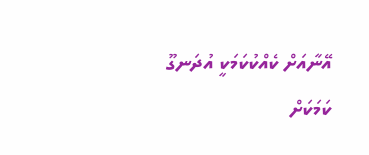އޭނާއަށް ކެއްކުކަމަކީ އުދަނގޫ ކަމަކަށް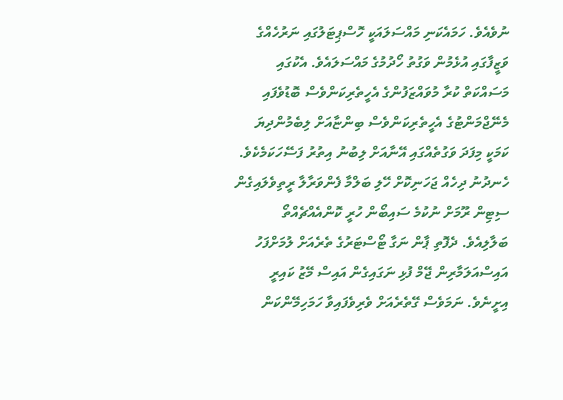ނުވެއެވެ. ހަމައެކަނި މައްސަލައަކީ ހޮސްޕިޓަލުގައި ނަރުހެއްގެ ވަޒީފާގައި އުޅެމުން ވަގުތު ހޯދުމުގެ މައްސަލައެވެ. އެކުގައި މަސައްކަތް ކުރާ މުވައްޒަފުންގެ އެހީތެރިކަންވެސް ބޮޑުވެފައި މެނޭޖްމަންޓުގެ އެހީތެރިކަންވެސް ބިންޏާއަށް ލިބެމުންދިޔަ ކަމަކީ މިފަދަ ވަގުތެއްގައި އޭނާއަށް ލިބުނު އިތުރު ފަސޭހަކަމެކެވެ.
ހެނދުނު ދިހެއް ޖަހަނިކޮށް ހޭލި ބަލްމާ ފެންވަރާލާ ރީތިވެލައިގެން ސިޓިން ރޫމަށް ނުކުމެ ސައިބޯން ހުރީ ކޮންއެއްޗެއްތޯ ބަލާލިއެވެ. ދެފޮތި ޕާން ނަގާ ޓޯސްޓަރުގެ ތެރެއަށް ލުމަށްފަހު އައިސްއަލަމާރިން ޖޭމް ފުޅި ނަގައިގެން އައިސް މޭޒު ކައިރީ އިށީނެވެ. ނަމަވެސް ގޭތެރެއަށް ވެރިވެފައިވާ ހަމަހިމޭންކަން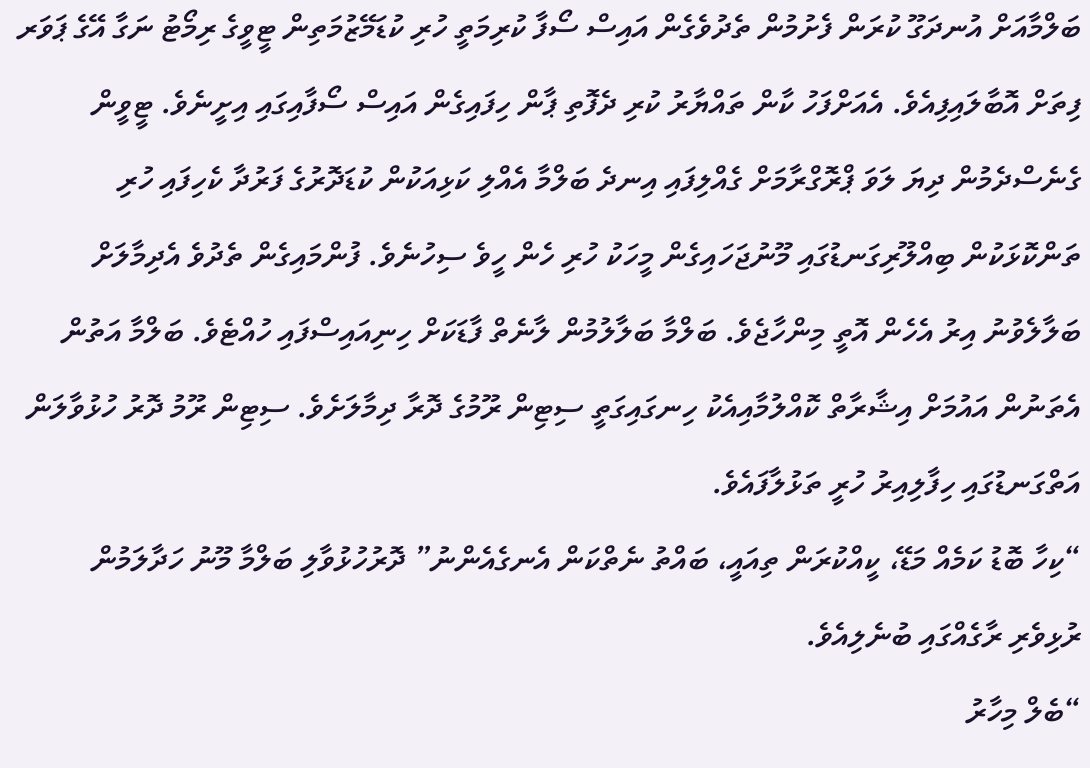ބަލްމާއަށް އުނދަގޫ ކުރަން ފެށުމުން ތެދުވެގެން އައިސް ސޯފާ ކުރިމަތީ ހުރި ކުޑަމޭޒުމަތިން ޓީވީގެ ރިމޯޓު ނަގާ އޭގެ ޕަވަރ ފިތަށް އޮބާލައިފިއެވެ. އެއަށްފަހު ކާން ތައްޔާރު ކުރި ދެފޮތި ޕާން ހިފައިގެން އައިސް ސޯފާއިގައި އިށީނެވެ. ޓީވީން ގެނެސްދެމުން ދިޔަ ލަވަ ޕްރޮގްރާމަށް ގެއްލިފައި އިނދެ ބަލްމާ އެއްލި ކަޅިއަކުން ކުޑަދޮރުގެ ފަރުދާ ކެހިފައި ހުރި ތަންކޮޅަކުން ބިއްލޫރިގަނޑުގައި މޫނުޖަހައިގެން މީހަކު ހުރި ހެން ހީވެ ސިހުނެވެ. ފުންމައިގެން ތެދުވެ އެދިމާލަށް ބަލާލެވުނު އިރު އެހެން އޮތީ މިންހާޖެވެ. ބަލްމާ ބަލާލުމުން ލާނެތް ފާޑަކަށް ހިނިއައިސްފައި ހުއްޓެވެ. ބަލްމާ އަތުން އެތަނުން އައުމަށް އިޝާރާތް ކޮއްލުމާއިއެކު ހިނގައިގަތީ ސިޓިން ރޫމުގެ ދޮރާ ދިމާލަށެވެ. ސިޓިން ރޫމު ދޮރު ހުޅުވާލަން އަތްގަނޑުގައި ހިފާލިއިރު ހުރީ ތަޅުލާފައެވެ.
“ކިހާ ބޮޑު ކަމެއް މަޑޭ، ކީއްކުރަން ތިއައީ، ބައްތު ނެތްކަން އެނގެއެންނު” ދޮރުހުޅުވާލި ބަލްމާ މޫނު ހަދާލަމުން ރުޅިވެރި ރާގެއްގައި ބުނެލިއެވެ.
“ބެލް މިހާރު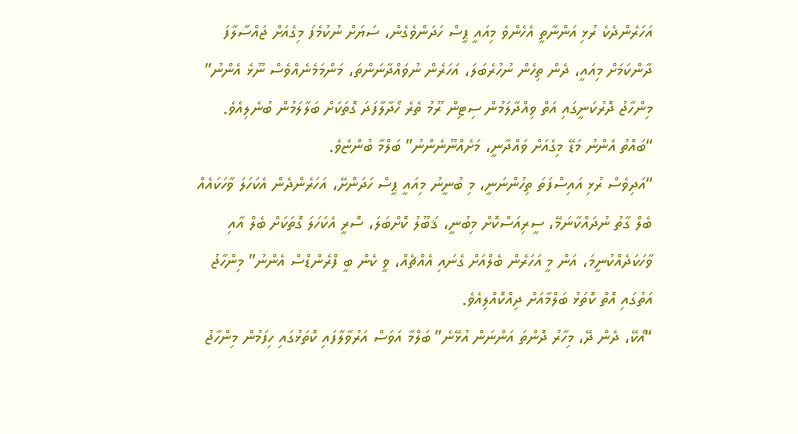އަހަރެންދެކެ ރުޅި އަންނާތީ އެހެންވެ މިއައީ ޕީސް ހަދަންވެގެން، ސަޔަށް ނުކުމެފަ މިގެއަށް ޖައްސާލާފަ ދާންކަމަށް މިއައީ، ދެން ތިހެން ނުހުރެބަލަ، އަހަރެން ނުވައްދާނަންތަ، މަންމަމެނެއްވެސް ނޫޅެ އެންނު” މިންހާޖު ދޮރުކަނީގައި އަތް ވިއްދާލަމުން ސިޓިން ރޫމު ތެރެ ހޯދާލާފަދަ ގޮތަކަށް ބަލާލަމުން ބުނެލިއެވެ.
“ބައްތު އެންނު މަޑޭ މިގެއަށް ވައްދާނީ، މަށެއްނޫނެންނު” ބަލްމާ ބުންޏެވެ.
“އަދިވެސް ރުޅި އައިސްފަތަ ތިހުންނަނީ، މި ބުނީނު މިއައީ ޕީސް ހަދަންށޭ، އަހަރެންދެން އެކަހަލަ ވާހަކައެއް ބެލް ގާތު ނުދައްކާނަމޭ، ސީރިއަސްކޮށް މިބުނީ، ޤަބޫލު ކޮށްބަލަ، ސޮރީ އެކަހަލަ ގޮތަކަށް ބެލް އާއި ވާހަކަދެއްކުނީމަ، އަން މީ އަހަރެން ބެލްއަށް ގެނައި އެއްޗެއް، ވީ ކެން ބީ ފްރެންޑްސް އެންނު” މިންހާޖު އަތުގައި އޮތް ކޮތަޅު ބަލްމާއަށް ދިއްކޮއްލިއެވެ.
“އޯކޭ، ދެން ދޭ، މިހާރު ދޮންތަ އަންނަން އުޅޭނެ” ބަލްމާ އަވަސް އަރުވާލާފައި ކޮތަޅުގައި ހިފަމުން މިންހާޖު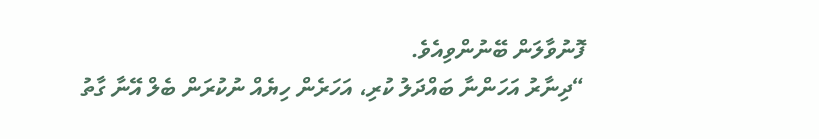ފޮނުވާލަން ބޭނުންވިއެވެ.
“ދިނާރު އަހަންނާ ބައްދަލު ކުރި، އަހަރެން ހިޔެއް ނުކުރަން ބެލް އޭނާ ގާތު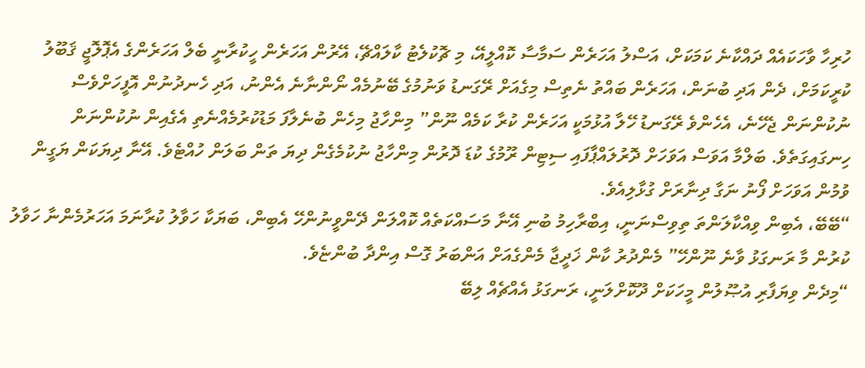ހުރިހާ ވާހަކައެއް ދައްކާނެ ކަމަކަށް، އަސްލު އަހަރެން ސަމާސާ ކޮއްލީއޭ، މި ޗޮކުލެޓު ކާލައްޗޭ، އޭރުން އަހަރެން ހީކުރާނީ ބެލް އަހަރެންގެ އެޕޮލޮޖީ ޤަބޫލު ކުރީކަމަށް، ދެން އަދި ބުނަން، އަހަރެން ބައްތު ނެތިސް މިގެއަށް ރޭގަނޑު ވަނުމުގެ ބޭނުމެއް ނޯންނާނެ އެންނު، އަދި ހެނދުނުން އޮފީހަށްވެސް ނުކުންނަން ޖެހޭނެ، އެހެންވެ ރޭގަނޑު ހޭލާ އުޅުމަކީ އަހަރެން ކުރާ ކަމެއް ނޫން” މިންހާޖު މިހެން ބުނެލާފަ މަޑުކުރުމެއްނެތި އެގެއިން ނުކުންނަން ހިނގައިގަތެވެ. ބަލްމާ އަވަސް އަވަހަށް ދޮރުލައްޕާފައި ސިޓިން ރޫމުގެ ކުޑަ ދޮރުން މިންހާޖު ނުކުމެގެން ދިޔަ ތަން ބަލަން ހުއްޓެވެ. އޭނާ ދިޔަކަން ޔަގީން ވުމުން އަވަހަށް ފޯނު ނަގާ ދިނާރަށް ގުޅާލިއެވެ.
“ބޭބޭ، އެބިން ވިއްކާލަންތަ ތިވިސްނަނީ، އިބްރާހިމު ބުނި އޭނާ މަސައްކަތެއް ކޮއްލަން ދޭންވީނުންހޭ އެބިން، ބަޔަކާ ހަވާލު ކުރާނަމަ އަހަރުމެންނާ ހަވާލު ކުރުން މާ ރަނގަޅު ވާނެ ނޫންހޭ” މެންދުރު ކާން ޚަދީޖާ މެންގެއަށް އަންބަރު ގޮސް އިންދާ ބުންޏެވެ.
“މިދެން ވިޔަފާރި އުޞޫލުން މީހަކަށް ދޫކޮށްލަނީ، ރަނގަޅު އެއްޗެއް ލިބޭ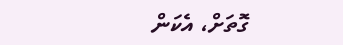ގޮތަށް، އެކަން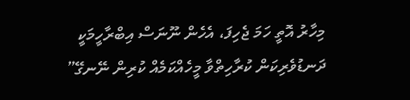މިހާރު އޮތީ ހަމަ ޖެހިފަ، އެހެން ނޫނަސް އިބްރާހީމަކީ ދަނޑުވެރިކަން ކުރާހިތްވާ މީހެއްކަމެއް ކުރިން ނޭނގޭ”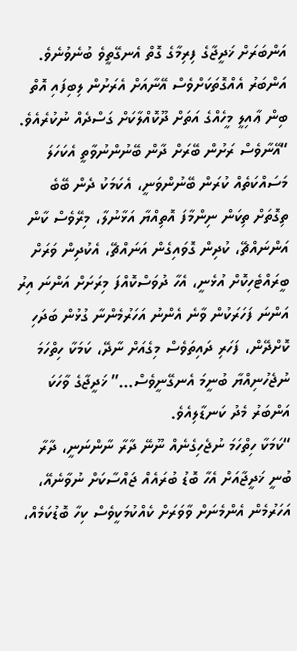އަންބަރަށް ޚަދީޖާގެ ފިރިމާގެ ގޮތް އެނގޭތީވެ ބުނެވުނެވެ. އަންބަރު އެއްގޮތަކަށްވެސް އޭނާއަށް އެރަށުން ލިބިފައި އޮތް ބިން ޢާއިލީ މީހެއްގެ އަތަށް ދޫކޮއްލާކަށް ގަސްދެއް ނުކުރެއެވެ.
“އޭނާވެސް ރަށުން ބޭރަށް ދާން ބޭނުންނުވާތީ އެކަހަލަ މަސައްކަތެއް ކުރަން ބޭނުންވަނީ، އެކަމަކު ދެން ބޭބެ ތިގޮތަށް ތިކަން ނިންމާފަ އޮތިއްޔާ އަޅާނުލާ، މިރޭވެސް ކާން އަންނައްޗޭ، ކުދިން ގޮވައިގެން އަނައްޗޭ، އެކުދިން ވަރަށް ބީރައްޓެހިކޮށް އުޅެނީ، އެހާ ދުވަސްކޮއްފަ މިރަށަށް އަންނަ އިރު އަންނަ ފަހަރަކުން ވާނެ އެންނު އަހަރުމެންނާ ގުޅުން ބަދަހި ކޮށްދޭން، ފަހަރި ދައިތަވެސް މިގެއަށް ނާދޭ، ކަމަކާ ހިތްހަމަ ނުޖެހުނިއްޔާ ބުނީމަ އެނގޭނީވެސް…” ޚަދީޖާގެ ވާހަކަ އަންބަރު މެދު ކަނޑާލިއެވެ.
“ކަމަކާ ހިތްހަމަ ނުޖެހިގެނެއް ނޫނޭ ދާރާ ނާންނަނީ، ދާރާ ބުނީ ޚަދީޖާއަށް އެހާ ބޮޑު ބުރައެއް ޖައްސާކަށް ނުވާނެއޭ، އަހަރުމެން އެންމެނަށް ވާވަރަށް ކެއްކުމަކީވެސް ކިހާ ބޮޑުކަމެއް،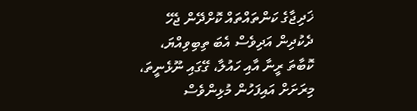ޚަދިޖާގެ ކަންތައްތައް ކޮށްދޭން ޖެހޭ ދެކުދިން އަދިވެސް އެބަ ތިބިވިއްޔަ، ކޮބާތަ ރީނާ އާއި ހައުލާ، ގޭގައި ނޫޅެނީތަ، މިރަށަށް އައިފަހުން މުޅިންވެސް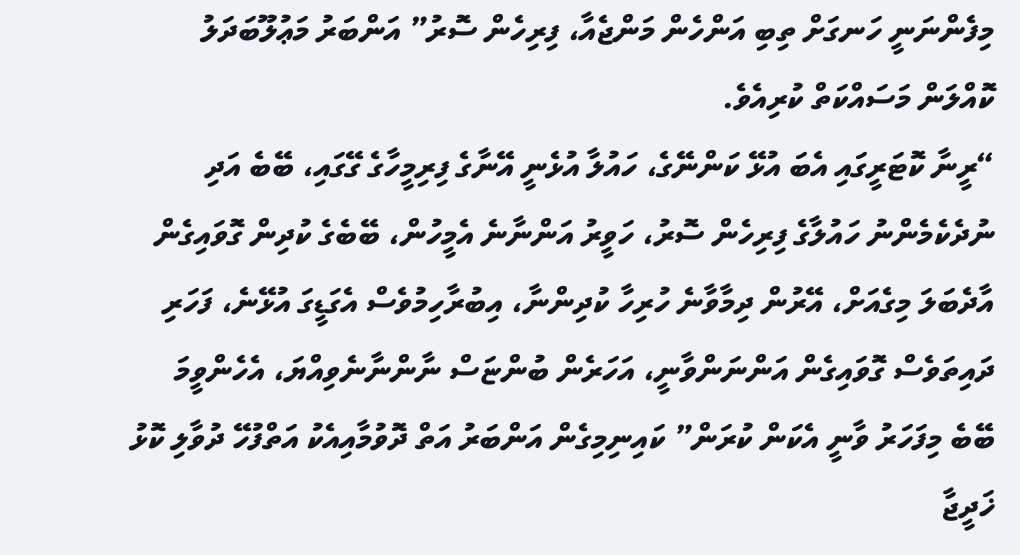މިފެންނަނީ ހަނގަށް ތިބި އަންހެން މަންޖެއާ، ފިރިހެން ސޮރު” އަންބަރު މަޢުލޫބަދަލު ކޮއްލަން މަސައްކަތް ކުރިއެވެ.
“ރީނާ ކޮޓަރީގައި އެބަ އުޅޭ ކަންނޭގެ، ހައުލާ އުޅެނީ އޭނާގެ ފިރިމީހާގެ ގޭގައި، ބޭބެ އަދި ނުދެކެމެންނު ހައުލާގެ ފިރިހެން ސޮރު، ހަވީރު އަންނާނެ އެމީހުން، ބޭބެގެ ކުދިން ގޮވައިގެން އާދެބަލަ މިގެއަށް، އޭރުން ދިމާވާނެ ހުރިހާ ކުދިންނާ، އިބުރާހިމުވެސް އެގަޑީގަ އުޅޭނެ، ފަހަރި ދައިތަވެސް ގޮވައިގެން އަންނަންވާނީ، އަހަރެން ބުންޏަސް ނާންނާނެވިއްޔަ، އެހެންވީމަ ބޭބެ މިފަހަރު ވާނީ އެކަން ކުރަން” ކައިނިމިގެން އަންބަރު އަތް ދޮވުމާއިއެކު އަތްފުހޭ ދުވާލި ކޮޅު ޚަދީޖާ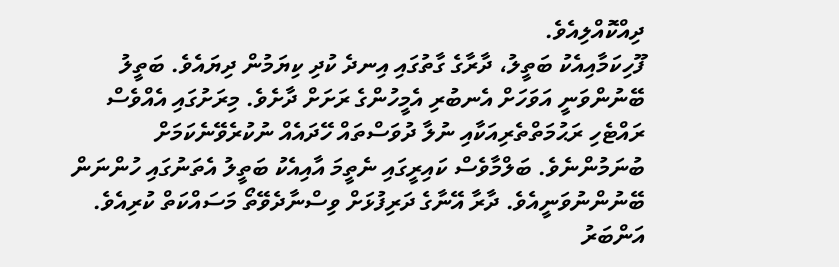ދިއްކޮއްލިއެވެ.
ފޫހިކަމާއިއެކު ބަތީލު، ދާރާގެ ގާތުގައި އިނދެ ކުދި ކިޔަމުން ދިޔައެވެ. ބަތީލު ބޭނުންވަނީ އަވަހަށް އެނބުރި އެމީހުންގެ ރަށަށް ދާށެވެ. މިރަށުގައި އެއްވެސް ރައްޓެހި ރަޙުމަތްތެރިއަކާއި ނުލާ ދުވަސްތައް ހޭދައެއް ނުކުރެވޭނެކަމަށް ބުނަމުންނެވެ. ބަލްމާވެސް ކައިރީގައި ނެތީމަ އާއިއެކު ބަތީލު އެތަނުގައި ހުންނަން ބޭނުންނުވަނީއެވެ. ދާރާ އޭނާގެ ދަރިފުޅަށް ވިސްނާދެވޭތޯ މަސައްކަތް ކުރިއެވެ.
އަންބަރު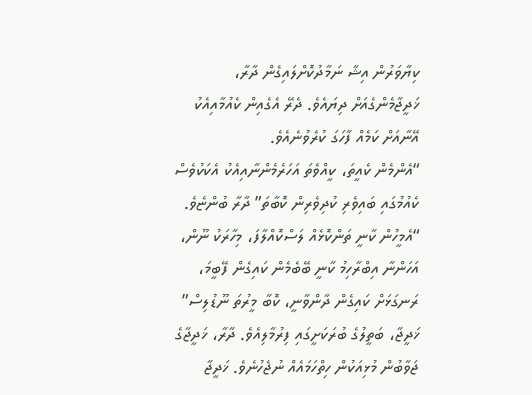ކިޔާވަރުން އިޝާ ނަމާދުކޮށްލައިގެން ދާރާ، ޚަދީޖާމެންގެއަށް ދިޔައެވެ. ދެރޭ އެގެއިން ކެއުމާއިއެކު އޭނާއަށް ކަމެއް ފާހަގަ ކުރެވުނެއެވެ.
“އެންމެން ކެއީތަ، ކީއްވެތަ އަހަރެމެންނާއިއެކު އެކަކުވެސް ކެއުމުގައި ބައިވެރި ކުދިވެރިން ކޮބާތަ” ދާރާ ބުންޏެވެ.
“އެމީހުން ކާނީ ތަންކޮޅެއް ލަސްކޮއްލާފަ، މިހާރަކު ނޫން، އަހަންނާ އިބްރާހިމު ކާނީ ބޭބެމެން ކައިގެން ފޭބީމަ، ރަނގަޅަށް ކައިގެން ދާންވާނީ، ކޮބާ މީރުތަ ނޫޑުލިސް” ޚަދީޖާ، ބަތީލުގެ ބުރަކަށީގައި ފިރުމާލިއެވެ. ދާރާ، ޚަދީޖާގެ ޖަވާބުން މުޅިއަކުން ހިތްހަމައެއް ނުޖެހުނެވެ. ޚަދީޖާ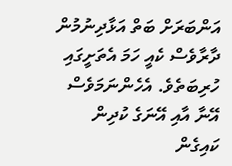އަންބަރަށް ބަތް އަޅާދިނުމުން ދާރާވެސް ކެއީ ހަމަ އެތަށީގައި ހުރިބަތެވެ. އެހެންނަމަވެސް އޭނާ އާއި އޭނަގެ ކުދިން ކައިގެން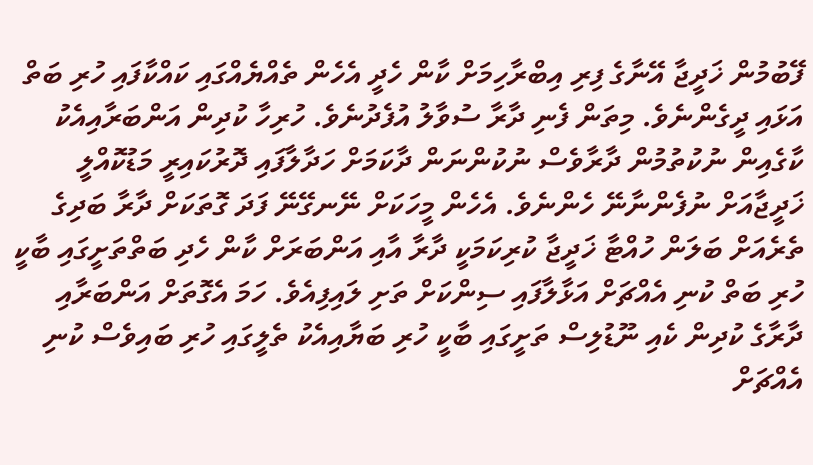ފޭބުމުން ޚަދީޖާ އޭނާގެ ފިރި އިބްރާހިމަށް ކާން ހެދީ އެހެން ތެއްޔެއްގައި ކައްކާފައި ހުރި ބަތް އަޅައި ދީގެންނެވެ. މިތަން ފެނި ދާރާ ސުވާލު އުފެދުނެވެ. ހުރިހާ ކުދިން އަންބަރާއިއެކު ކާގެއިން ނުކުތުމުން ދާރާވެސް ނުކުންނަން ދާކަމަށް ހަދާލާފައި ދޮރުކައިރީ މަޑުކޮއްލީ ޚަދީޖާއަށް ނުފެންނާނޭ ހެންނެވެ. އެހެން މީހަކަށް ނޭނގޭނޭ ފަދަ ގޮތަކަށް ދާރާ ބަދިގެ ތެރެއަށް ބަލަން ހުއްޓާ ޚަދީޖާ ކުރިކަމަކީ ދާރާ އާއި އަންބަރަށް ކާން ހެދި ބަތްތަށީގައި ބާކީ ހުރި ބަތް ކުނި އެއްޗަށް އަޅާލާފައި ސިންކަށް ތަށި ލައިފިއެވެ. ހަމަ އެގޮތަށް އަންބަރާއި ދާރާގެ ކުދިން ކެއި ނޫޑުލިސް ތަށީގައި ބާކީ ހުރި ބަޔާއިއެކު ތެލީގައި ހުރި ބައިވެސް ކުނި އެއްޗަށް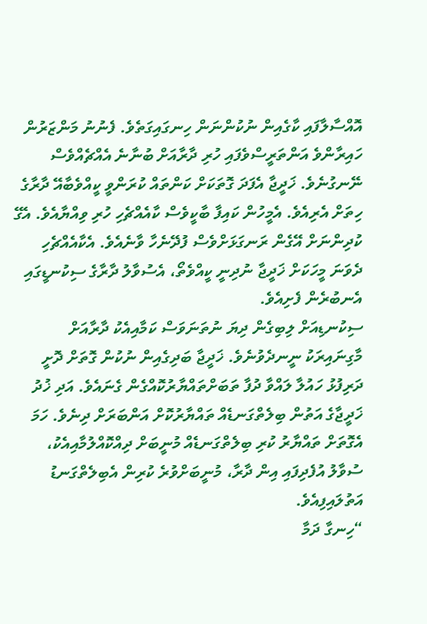އޮއްސާލާފައި ކާގެއިން ނުކުންނަން ހިނގައިގަތެވެ. ފެނުނު މަންޒަރުން ހައިރާންވެ އަންތަރީސްވެފައި ހުރި ދާރާއަށް ބުނާނެ އެއްޗެއްވެސް ނޭނގުނެވެ. ޚަދީޖާ އެފަދަ ގޮތަކަށް ކަންތައް ކުރަންވީ ކީއްވެބާއޭ ދާރާގެ ހިތަށް އެރިއެވެ. އެމީހުން ކައިފާ ބާކީވެސް ކާއެއްޗެހި ހުރި ވިއްޔާއެވެ. އެގޭ ކުދިންނަށް އޭގެން ރަނގަޅަށްވެސް ފުދޭނެހާ ވާނެއެވެ. އެކާއެއްޗެހި ދެވަނަ މީހަކަށް ޚަދީޖާ ނުދިނީ ކީއްވެތޯ، އެސުވާލު ދާރާގެ ސިކުނޑީގައި އެނބުރެން ފެށިއެވެ.
ސިކުނޑިއަށް ލިބިގެން ދިޔަ ނުތަނަވަސް ކަމާއިއެކު ދާރާއަށް މާގިނައިރަކު ނީނދެވުނެވެ. ޚަދީޖާ ބަދިގެއިން ނުކުން ގޮތަށް ދޮށީ ދަރިފުޅު ހައުލާ ލައްވާ ދުފާ ތަބަށްތައްޔާރުކޮއްގެން ގެނައެވެ. އަދި ޚުދު ޚަދީޖާގެ އަތުން ބިލެތްގަނޑެއް ތައްޔާރުކޮށް އަންބަރަށް ދިނެވެ. ހަމަ އެގޮތަށް ތައްޔާރު ކުރި ބިލެތްގަނޑެއް މުނީބަށް ދިއްކޮއްލުމާއިއެކު، ސުވާލު އުފެދިފައި އިން ދާރާ، މުނީބަށްވުރެ ކުރިން އެބިލެތްގަނޑު އަތުލައިފިއެވެ.
“ހިނގާ ދަމާ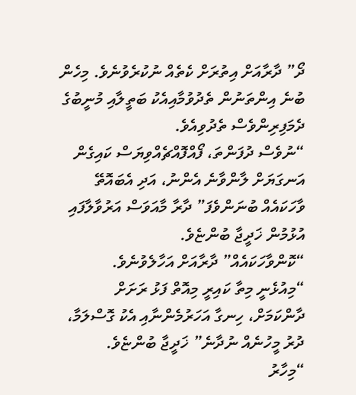ދޯ” ދާރާއަށް އިތުރަށް ކެތެއް ނުކުރެވުނެވެ. މިހެން ބުނެ އިންތަނުން ތެދުވުމާއިއެކު ބަތީލާއި މުނީބުގެ ދެމަފިރިންވެސް ތެދުވިއެވެ.
“ނުވެސް ދުފަންތަ، ފޯއްފޮއްޗެއްވިޔަސް ކައިގެން އަނގަޔަށް ލާންވާނެ އެންނު، އަދި އެބައޮތޭ ވާހަކައެއް ބުނަންވެފަ” ދާރާ މާއަވަސް އަރުވާލާފައި އުޅުމުން ޚަދީޖާ ބުންޏެވެ.
“ކޮންވާހަކައެއް” ދާރާއަށް އަހާލެވުނެވެ.
“މިއުޅެނީ މިތާ ކައިރީ މިއޮތް ފަޅު ރަށަށް ދާންކަމަށް، ހިނގާ އަހަރުމެންނާއި އެކު ގޮސްލަމާ، ދުރު މީހުނެއް ނުދާނެ” ޚަދީޖާ ބުންޏެވެ.
“މިހާރު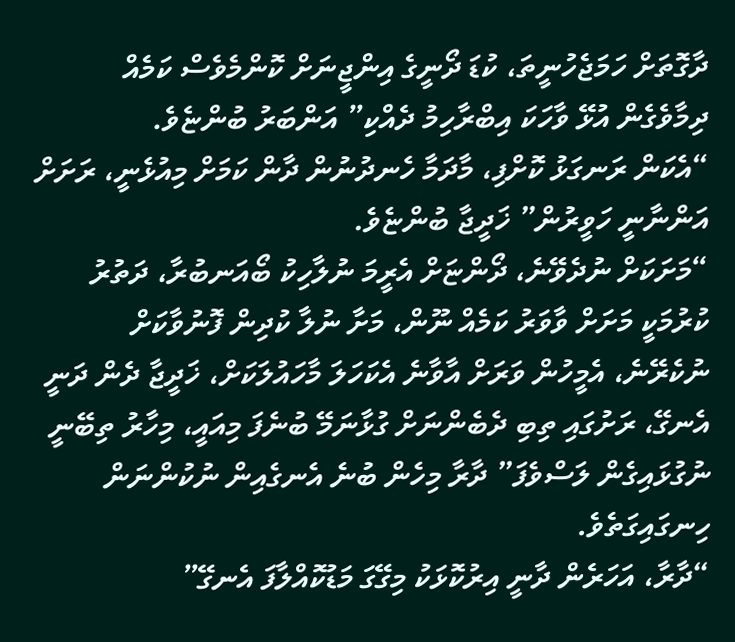ދާގޮތަށް ހަމަޖެހުނީތަ، ކުޑަ ދޯނީގެ އިންޖީނަށް ކޮންމެވެސް ކަމެއް ދިމާވެގެން އުޅޭ ވާހަކަ އިބްރާހިމު ދެއްކި” އަންބަރު ބުންޏެވެ.
“އެކަން ރަނގަޅު ކޮށްފި، މާދަމާ ހެނދުނުން ދާން ކަމަށް މިއުޅެނީ، ރަށަށް އަންނާނީ ހަވީރުން” ޚަދީޖާ ބުންޏެވެ.
“މަށަކަށް ނުދެވޭނެ، ދޯންޏަށް އެރީމަ ނުލާހިކު ބޯއަނބުރާ، ދަތުރު ކުރުމަކީ މަށަށް ވާވަރު ކަމެއް ނޫން، މަށާ ނުލާ ކުދިން ފޮނުވާކަށް ނުކެރޭނެ، އެމީހުން ވަރަށް އާވާނެ އެކަހަލަ މާހައުލަކަށް، ޚަދީޖާ ދެން ދަނީ އެނގޭ، ރަށުގައި ތިބި ދެބެންނަށް ގުޅާނަމޭ ބުނެފަ މިއައީ، މިހާރު ތިބޭނީ ނުގުޅައިގެން ލަސްވެފަ” ދާރާ މިހެން ބުނެ އެނގެއިން ނުކުންނަން ހިނގައިގަތެވެ.
“ދާރާ، އަހަރެން ދާނީ އިރުކޮޅަކު މިގޭގަ މަޑުކޮއްލާފަ އެނގޭ”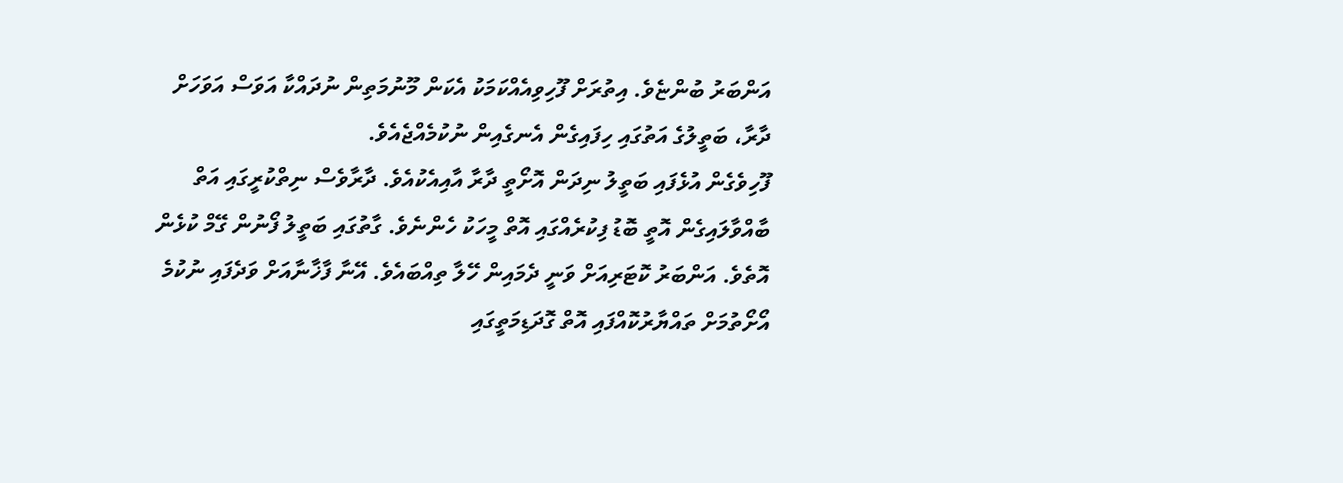އަންބަރު ބުންޏެވެ. އިތުރަށް ފޫހިވިއެއްކަމަކު އެކަން މޫނުމަތިން ނުދައްކާ އަވަސް އަވަހަށް ދާރާ، ބަތީލުގެ އަތުގައި ހިފައިގެން އެނގެއިން ނުކުމެއްޖެއެވެ.
ފޫހިވެގެން އުޅެފައި ބަތީލު ނިދަން އޮށޯތީ ދާރާ އާއިއެކުއެވެ. ދާރާވެސް ނިތްކުރީގައި އަތް ބާއްވާލައިގެން އޮތީ ބޮޑު ފިކުރެއްގައި އޮތް މީހަކު ހެންނެވެ. ގާތުގައި ބަތީލު ފޯނުން ގޭމް ކުޅެން އޮތެވެ. އަންބަރު ކޮޓަރިއަށް ވަނީ ދެމައިން ހޭލާ ތިއްބައެވެ. އޭނާ ފާޚާނާއަށް ވަދެފައި ނުކުމެ އޯށޯތުމަށް ތައްޔާރުކޮއްފައި އޮތް ގޮދަޑިމަތީގައި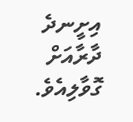އިށީނދެ ދާރާއަށް ގޮވާލިއެވެ.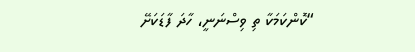“ކޮންކަމަކާ ތި ވިސްނަނީ، ހާދަ ފާޑަކަށޭ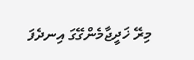މިރޭ ޚަދީޖާމެންގޭގަ އިނދެފަ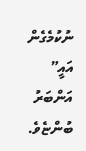ނުކުމެގެން އައީ” އަންބަރު ބުންޏެވެ.